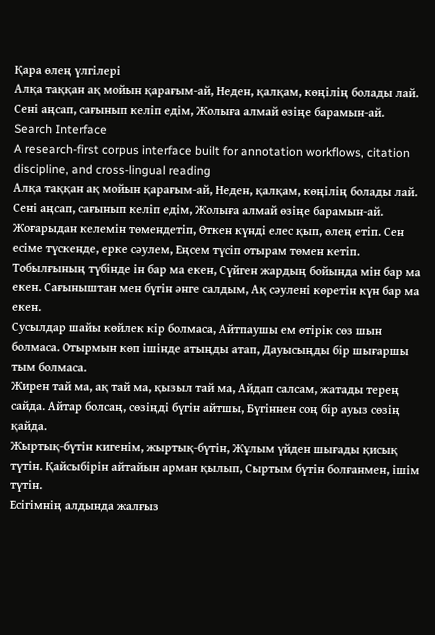Қара өлең үлгілері
Алқа таққан ақ мойын қарағым-ай, Неден, қалқам, көңілің болады лай. Сені аңсап, сағынып келіп едім, Жолыға алмай өзіңе барамын-ай.
Search Interface
A research-first corpus interface built for annotation workflows, citation discipline, and cross-lingual reading
Алқа таққан ақ мойын қарағым-ай, Неден, қалқам, көңілің болады лай. Сені аңсап, сағынып келіп едім, Жолыға алмай өзіңе барамын-ай.
Жоғарыдан келемін төмендетіп, Өткен күнді елес қып, өлең етіп. Сен есіме түскенде, ерке сәулем, Еңсем түсіп отырам төмен кетіп.
Тобылғының түбінде ін бар ма екен, Сүйген жардың бойында мін бар ма екен. Сағыныштан мен бүгін әнге салдым, Ақ сәулені көретін күн бар ма екен.
Сусылдар шайы көйлек кір болмаса, Айтпаушы ем өтірік сөз шын болмаса. Отырмын көп ішінде атыңды атап, Дауысыңды бір шығаршы тым болмаса.
Жирен тай ма, ақ тай ма, қызыл тай ма, Айдап салсам, жатады терең сайда. Айтар болсаң, сөзіңді бүгін айтшы, Бүгіннен соң бір ауыз сөзің қайда.
Жыртық-бүтін кигенім, жыртық-бүтін, Жұлым үйден шығады қисық түтін. Қайсыбірін айтайын арман қылып, Сыртым бүтін болғанмен, ішім түтін.
Есігімнің алдында жалғыз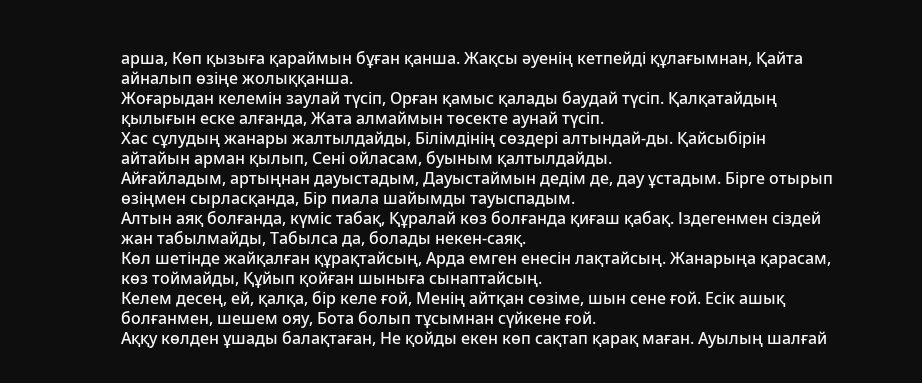арша, Көп қызыға қараймын бұған қанша. Жақсы әуенің кетпейді құлағымнан, Қайта айналып өзіңе жолыққанша.
Жоғарыдан келемін заулай түсіп, Орған қамыс қалады баудай түсіп. Қалқатайдың қылығын еске алғанда, Жата алмаймын төсекте аунай түсіп.
Хас сұлудың жанары жалтылдайды, Білімдінің сөздері алтындай-ды. Қайсыбірін айтайын арман қылып, Сені ойласам, буыным қалтылдайды.
Айғайладым, артыңнан дауыстадым, Дауыстаймын дедім де, дау ұстадым. Бірге отырып өзіңмен сырласқанда, Бір пиала шайымды тауыспадым.
Алтын аяқ болғанда, күміс табақ, Құралай көз болғанда қиғаш қабақ. Іздегенмен сіздей жан табылмайды, Табылса да, болады некен-саяқ.
Көл шетінде жайқалған құрақтайсың, Арда емген енесін лақтайсың. Жанарыңа қарасам, көз тоймайды, Құйып қойған шыныға сынаптайсың.
Келем десең, ей, қалқа, бір келе ғой, Менің айтқан сөзіме, шын сене ғой. Есік ашық болғанмен, шешем ояу, Бота болып тұсымнан сүйкене ғой.
Аққу көлден ұшады балақтаған, Не қойды екен көп сақтап қарақ маған. Ауылың шалғай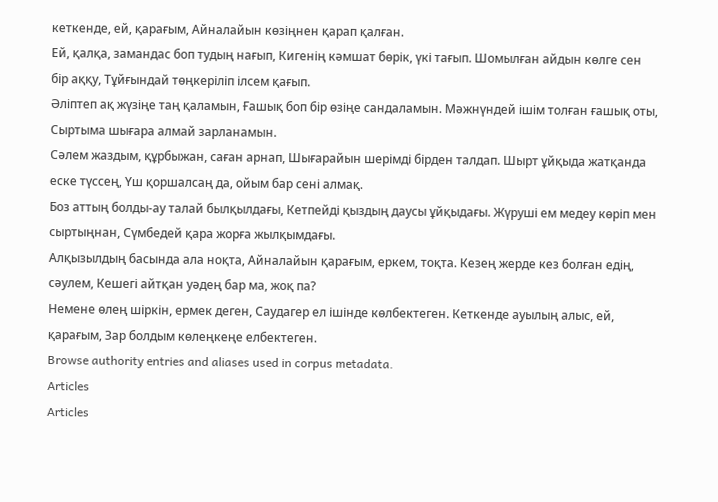кеткенде, ей, қарағым, Айналайын көзіңнен қарап қалған.
Ей, қалқа, замандас боп тудың нағып, Кигенің кәмшат бөрік, үкі тағып. Шомылған айдын көлге сен бір аққу, Тұйғындай төңкеріліп ілсем қағып.
Әліптеп ақ жүзіңе таң қаламын, Ғашық боп бір өзіңе сандаламын. Мәжнүндей ішім толған ғашық оты, Сыртыма шығара алмай зарланамын.
Сәлем жаздым, құрбыжан, саған арнап, Шығарайын шерімді бірден талдап. Шырт ұйқыда жатқанда еске түссең, Үш қоршалсаң да, ойым бар сені алмақ.
Боз аттың болды-ау талай былқылдағы, Кетпейді қыздың даусы ұйқыдағы. Жүруші ем медеу көріп мен сыртыңнан, Сүмбедей қара жорға жылқымдағы.
Алқызылдың басында ала ноқта, Айналайын қарағым, еркем, тоқта. Кезең жерде кез болған едің, сәулем, Кешегі айтқан уәдең бар ма, жоқ па?
Немене өлең шіркін, ермек деген, Саудагер ел ішінде көлбектеген. Кеткенде ауылың алыс, ей, қарағым, Зар болдым көлеңкеңе елбектеген.
Browse authority entries and aliases used in corpus metadata.
Articles
Articles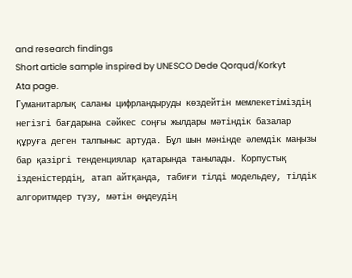and research findings
Short article sample inspired by UNESCO Dede Qorqud/Korkyt Ata page.
Гуманитарлық саланы цифрландыруды көздейтін мемлекетіміздің негізгі бағдарына сәйкес соңғы жылдары мәтіндік базалар құруға деген талпыныс артуда. Бұл шын мәнінде әлемдік маңызы бар қазіргі тенденциялар қатарында танылады. Корпустық ізденістердің, атап айтқанда, табиғи тілді модельдеу, тілдік алгоритмдер түзу, мәтін өңдеудің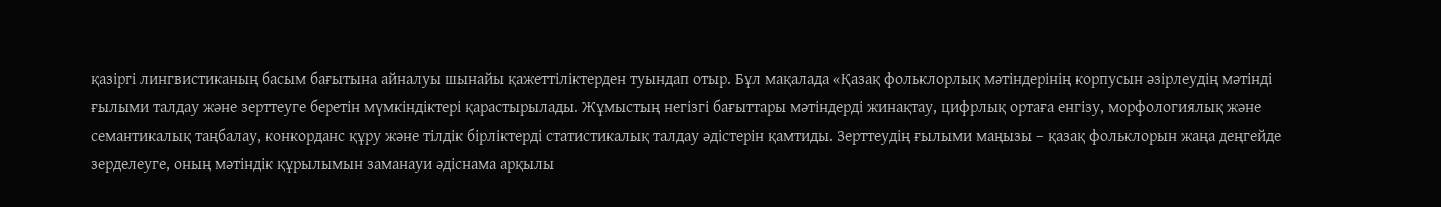қазіргі лингвистиканың басым бағытына айналуы шынайы қажеттіліктерден туындап отыр. Бұл мақалада «Қазақ фольклорлық мәтіндерінің корпусын әзірлеудің мәтінді ғылыми талдау және зерттеуге беретін мүмкіндіктері қарастырылады. Жұмыстың негізгі бағыттары мәтіндерді жинақтау, цифрлық ортаға енгізу, морфологиялық және семантикалық таңбалау, конкорданс құру және тілдік бірліктерді статистикалық талдау әдістерін қамтиды. Зерттеудің ғылыми маңызы – қазақ фольклорын жаңа деңгейде зерделеуге, оның мәтіндік құрылымын заманауи әдіснама арқылы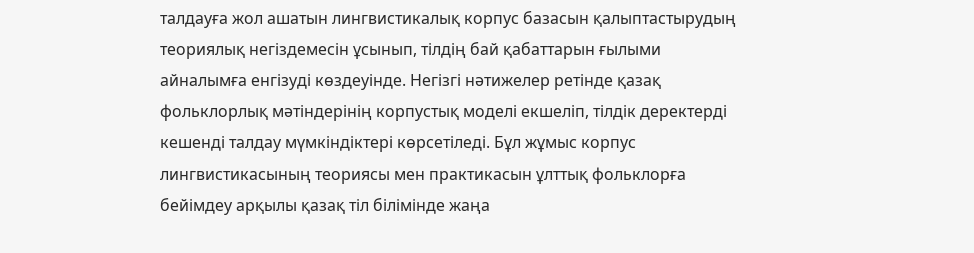талдауға жол ашатын лингвистикалық корпус базасын қалыптастырудың теориялық негіздемесін ұсынып, тілдің бай қабаттарын ғылыми айналымға енгізуді көздеуінде. Негізгі нәтижелер ретінде қазақ фольклорлық мәтіндерінің корпустық моделі екшеліп, тілдік деректерді кешенді талдау мүмкіндіктері көрсетіледі. Бұл жұмыс корпус лингвистикасының теориясы мен практикасын ұлттық фольклорға бейімдеу арқылы қазақ тіл білімінде жаңа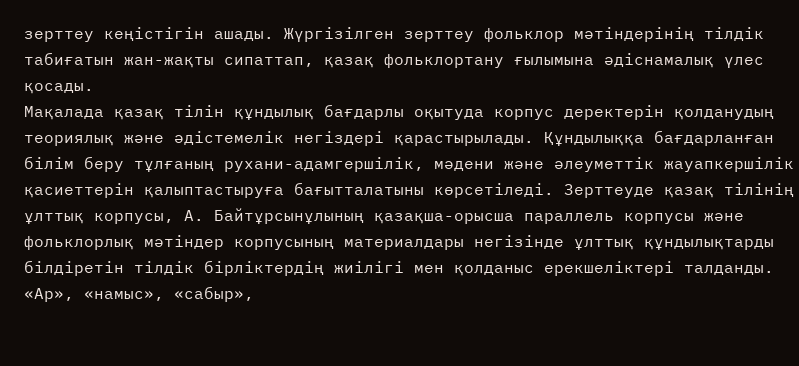зерттеу кеңістігін ашады. Жүргізілген зерттеу фольклор мәтіндерінің тілдік табиғатын жан-жақты сипаттап, қазақ фольклортану ғылымына әдіснамалық үлес қосады.
Мақалада қазақ тілін құндылық бағдарлы оқытуда корпус деректерін қолданудың теориялық және әдістемелік негіздері қарастырылады. Құндылыққа бағдарланған білім беру тұлғаның рухани-адамгершілік, мәдени және әлеуметтік жауапкершілік қасиеттерін қалыптастыруға бағытталатыны көрсетіледі. Зерттеуде қазақ тілінің ұлттық корпусы, А. Байтұрсынұлының қазақша-орысша параллель корпусы және фольклорлық мәтіндер корпусының материалдары негізінде ұлттық құндылықтарды білдіретін тілдік бірліктердің жиілігі мен қолданыс ерекшеліктері талданды. «Ар», «намыс», «сабыр»,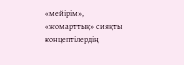«мейірім», «жомарттық» сияқты концептілердің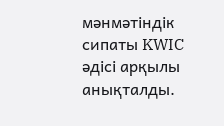мәнмәтіндік сипаты KWIC әдісі арқылы анықталды.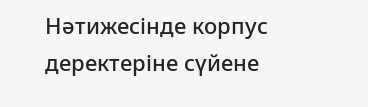Нәтижесінде корпус деректеріне сүйене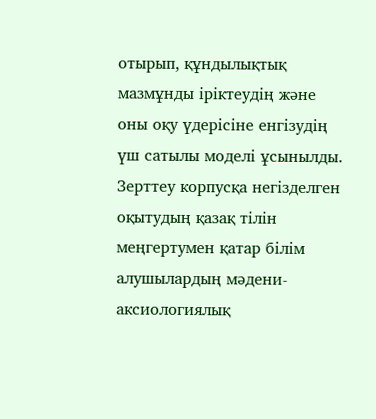отырып, құндылықтық мазмұнды іріктеудің және оны оқу үдерісіне енгізудің үш сатылы моделі ұсынылды. Зерттеу корпусқа негізделген оқытудың қазақ тілін меңгертумен қатар білім алушылардың мәдени-аксиологиялық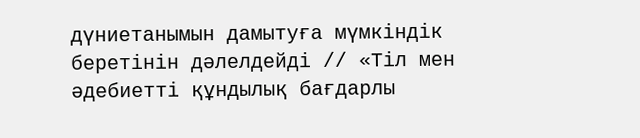дүниетанымын дамытуға мүмкіндік беретінін дәлелдейді // «Тіл мен әдебиетті құндылық бағдарлы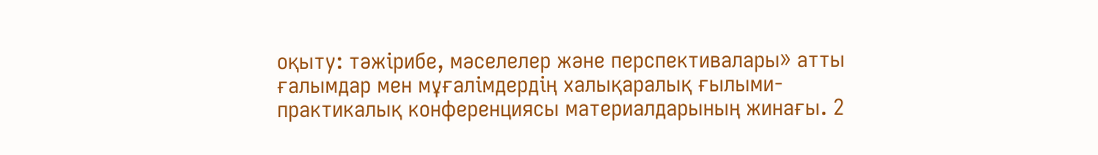оқыту: тәжірибе, мәселелер және перспективалары» атты ғалымдар мен мұғалімдердің халықаралық ғылыми- практикалық конференциясы материалдарының жинағы. 2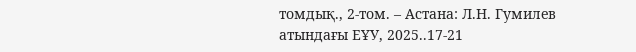томдық., 2-том. – Астана: Л.Н. Гумилев атындағы ЕҰУ, 2025..17-21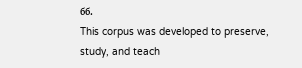бб.
This corpus was developed to preserve, study, and teach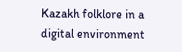Kazakh folklore in a digital environment